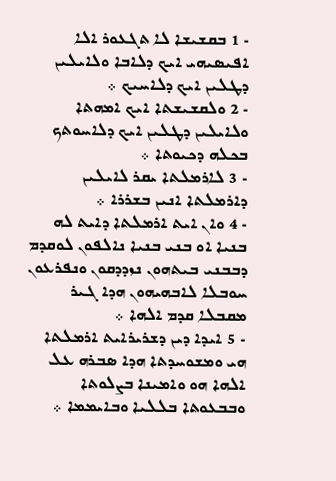- 1 ܒܩܫܝܫܐ ܠܐ ܬܓܥܘܪ ܐܠܐ ܐܦܝܤܝܗܝ ܐܝܟ ܕܠܐܒܐ ܘܠܐܝܠܝܢ ܕܛܠܝܢ ܐܝܟ ܕܠܐܚܝܟ ܀
- 2 ܘܠܩܫܝܫܬܐ ܐܝܟ ܐܡܗܬܐ ܘܠܐܝܠܝܢ ܕܛܠܝܢ ܐܝܟ ܕܠܐܚܘܬܟ ܒܟܠܗ ܕܟܝܘܬܐ ܀
- 3 ܠܐܪܡܠܬܐ ܝܩܪ ܠܐܝܠܝܢ ܕܐܪܡܠܬܐ ܐܢܝܢ ܒܫܪܪܐ ܀
- 4 ܘܐܢ ܐܝܬ ܐܪܡܠܬܐ ܕܐܝܬ ܠܗ ܒܢܝܐ ܐܘ ܒܢܝ ܒܢܝܐ ܢܐܠܦܘܢ ܠܘܩܕܡ ܕܒܒܢܝ ܒܝܬܗܘܢ ܢܙܕܕܩܘܢ ܘܢܦܪܥܘܢ ܚܘܒܠܐ ܠܐܒܗܝܗܘܢ ܗܕܐ ܓܝܪ ܡܩܒܠܐ ܩܕܡ ܐܠܗܐ ܀
- 5 ܐܝܕܐ ܕܝܢ ܕܫܪܝܪܐܝܬ ܐܪܡܠܬܐ ܗܝ ܘܡܫܘܚܕܬܐ ܗܕܐ ܤܒܪܗ ܥܠ ܐܠܗܐ ܗܘ ܘܐܡܝܢܐ ܒܨܠܘܬܐ ܘܒܒܥܘܬܐ ܒܠܠܝܐ ܘܒܐܝܡܡܐ ܀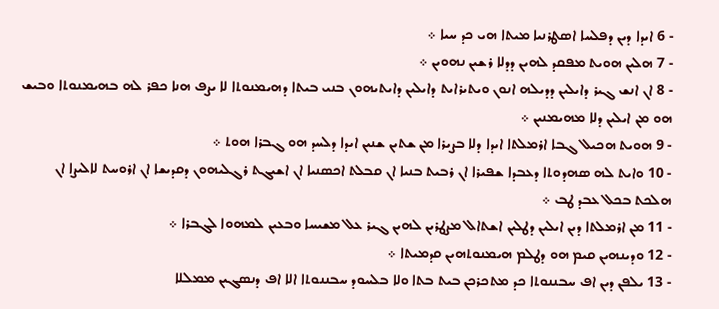- 6 ܐܝܕܐ ܕܝܢ ܕܦܠܚܐ ܐܤܛܪܢܝܐ ܡܝܬܐ ܗܝ ܟܕ ܚܝܐ ܀
- 7 ܗܠܝܢ ܗܘܝܬ ܡܦܩܕ ܠܗܝܢ ܕܕܠܐ ܪܫܝܢ ܢܗܘܝܢ ܀
- 8 ܐܢ ܐܢܫ ܓܝܪ ܕܐܝܠܝܢ ܕܕܝܠܗ ܐܢܘܢ ܘܝܬܝܪܐܝܬ ܕܐܝܠܝܢ ܕܐܝܬܝܗܘܢ ܒܢܝ ܒܝܬܐ ܕܗܝܡܢܘܬܐ ܠܐ ܝܨܦ ܗܢܐ ܟܦܪ ܠܗ ܒܗܝܡܢܘܬܐ ܘܒܝܫ ܗܘ ܡܢ ܐܝܠܝܢ ܕܠܐ ܡܗܝܡܢܝܢ ܀
- 9 ܗܘܝܬ ܗܟܝܠ ܓܒܐ ܐܪܡܠܬܐ ܐܝܕܐ ܕܠܐ ܒܨܝܪܐ ܡܢ ܫܬܝܢ ܫܢܝܢ ܐܝܕܐ ܕܠܚܕ ܗܘ ܓܒܪܐ ܗܘܬ ܀
- 10 ܘܐܝܬ ܠܗ ܤܗܕܘܬܐ ܕܥܒܕܐ ܫܦܝܪܐ ܐܢ ܪܒܝܬ ܒܢܝܐ ܐܢ ܩܒܠܬ ܐܟܤܢܝܐ ܐܢ ܐܫܝܓܬ ܪܓܠܝܗܘܢ ܕܩܕܝܫܐ ܐܢ ܐܪܘܚܬ ܠܐܠܝܨܐ ܐܢ ܗܠܟܬ ܒܟܠ ܥܒܕ ܛܒ ܀
- 11 ܡܢ ܐܪܡܠܬܐ ܕܝܢ ܐܝܠܝܢ ܕܛܠܝܢ ܐܫܬܐܠ ܡܨܛܪܝܢ ܠܗܝܢ ܓܝܪ ܥܠ ܡܫܝܚܐ ܘܒܥܝܢ ܠܡܗܘܐ ܠܓܒܪܐ ܀
- 12 ܘܕܝܢܗܝܢ ܩܝܡ ܗܘ ܕܛܠܡ ܗܝܡܢܘܬܗܝܢ ܩܕܡܝܬܐ ܀
- 13 ܝܠܦܢ ܕܝܢ ܐܦ ܚܒܢܢܘܬܐ ܟܕ ܡܬܟܪܟܢ ܒܝܬ ܒܬܐ ܘܠܐ ܒܠܚܘܕ ܚܒܢܢܘܬܐ ܐܠܐ ܐܦ ܕܢܤܓܝܢ ܡܡܠܠܐ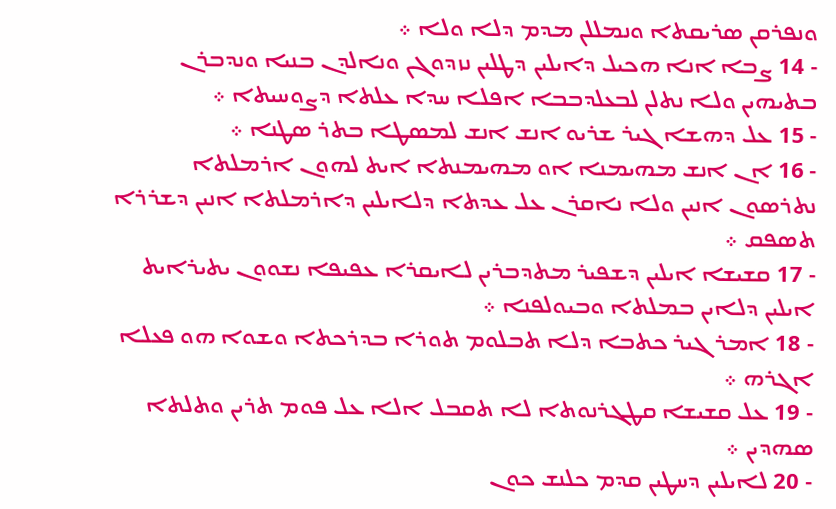ܘܢܦܪܩܢ ܤܪܝܩܬܐ ܘܢܡܠܠܢ ܡܕܡ ܕܠܐ ܘܠܐ ܀
- 14 ܨܒܐ ܐܢܐ ܗܟܝܠ ܕܐܝܠܝܢ ܕܛܠܝܢ ܢܙܕܘܓܢ ܘܢܐܠܕܢ ܒܢܝܐ ܘܢܕܒܪܢ ܒܬܝܗܝܢ ܘܠܐ ܢܬܠܢ ܠܒܥܠܕܒܒܐ ܐܦܠܐ ܚܕܐ ܥܠܬܐ ܕܨܘܚܝܬܐ ܀
- 15 ܥܠ ܕܗܫܐ ܓܝܪ ܫܪܝܘ ܐܢܫ ܐܢܫ ܠܡܤܛܐ ܒܬܪ ܤܛܢܐ ܀
- 16 ܐܢ ܐܢܫ ܡܗܝܡܢܐ ܐܘ ܡܗܝܡܢܬܐ ܐܝܬ ܠܗܘܢ ܐܪܡܠܬܐ ܢܬܪܤܘܢ ܐܢܝܢ ܘܠܐ ܢܐܩܪܢ ܥܠ ܥܕܬܐ ܕܠܐܝܠܝܢ ܕܐܪܡܠܬܐ ܐܢܝܢ ܕܫܪܪܐ ܬܤܦܩ ܀
- 17 ܩܫܝܫܐ ܐܝܠܝܢ ܕܫܦܝܪ ܡܬܕܒܪܝܢ ܠܐܝܩܪܐ ܥܦܝܦܐ ܢܫܘܘܢ ܝܬܝܪܐܝܬ ܐܝܠܝܢ ܕܠܐܝܢ ܒܡܠܬܐ ܘܒܝܘܠܦܢܐ ܀
- 18 ܐܡܪ ܓܝܪ ܟܬܒܐ ܕܠܐ ܬܒܠܘܡ ܬܘܪܐ ܒܕܪܟܬܐ ܘܫܘܐ ܗܘ ܦܥܠܐ ܐܓܪܗ ܀
- 19 ܥܠ ܩܫܝܫܐ ܩܛܓܪܢܘܬܐ ܠܐ ܬܩܒܠ ܐܠܐ ܥܠ ܦܘܡ ܬܪܝܢ ܘܬܠܬܐ ܤܗܕܝܢ ܀
- 20 ܠܐܝܠܝܢ ܕܚܛܝܢ ܩܕܡ ܟܠܢܫ ܟܘܢ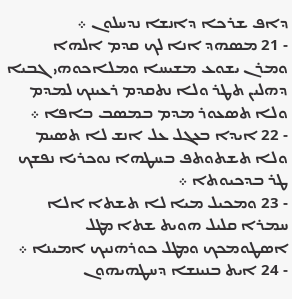ܕܐܦ ܫܪܟܐ ܕܐܢܫܐ ܢܕܚܠܘܢ ܀
- 21 ܡܤܗܕ ܐܢܐ ܠܟ ܩܕܡ ܐܠܗܐ ܘܡܪܢ ܝܫܘܥ ܡܫܝܚܐ ܘܡܠܐܟܘܗܝ ܓܒܝܐ ܕܗܠܝܢ ܬܛܪ ܘܠܐ ܢܬܩܕܡ ܪܥܝܢܟ ܠܡܕܡ ܘܠܐ ܬܤܥܘܪ ܡܕܡ ܒܡܤܒ ܒܐܦܐ ܀
- 22 ܐܝܕܐ ܒܥܓܠ ܥܠ ܐܢܫ ܠܐ ܬܤܝܡ ܘܠܐ ܬܫܬܘܬܦ ܒܚܛܗܐ ܢܘܟܪܝܐ ܢܦܫܟ ܛܪ ܒܕܟܝܘܬܐ ܀
- 23 ܘܡܟܝܠ ܡܝܐ ܠܐ ܬܫܬܐ ܐܠܐ ܚܡܪܐ ܩܠܝܠ ܗܘܝܬ ܫܬܐ ܡܛܠ ܐܤܛܘܡܟܟ ܘܡܛܠ ܟܘܪܗܢܝܟ ܐܡܝܢܐ ܀
- 24 ܐܝܬ ܒܢܝܢܫܐ ܕܚܛܗܝܗܘܢ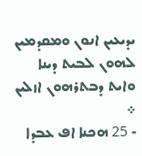ܝܕܝܥܝܢ ܐܢܘܢ ܘܡܩܕܡܝܢ ܠܗܘܢ ܠܒܝܬ ܕܝܢܐ ܘܐܝܬ ܕܒܬܪܗܘܢ ܐܙܠܝܢ ܀
- 25 ܗܟܢܐ ܐܦ ܥܒܕܐ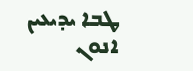ܛܒܐ ܝܕܝܥܝܢ ܐܢܘܢ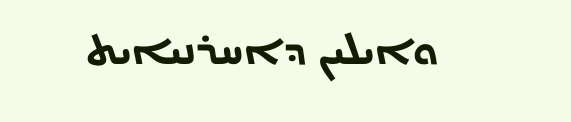ܘܐܝܠܝܢ ܕܐܚܪܢܝܐܝܬ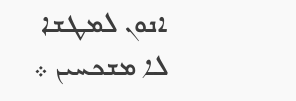ܐܢܘܢ ܠܡܛܫܐ ܠܐ ܡܫܟܚܝܢ ܀